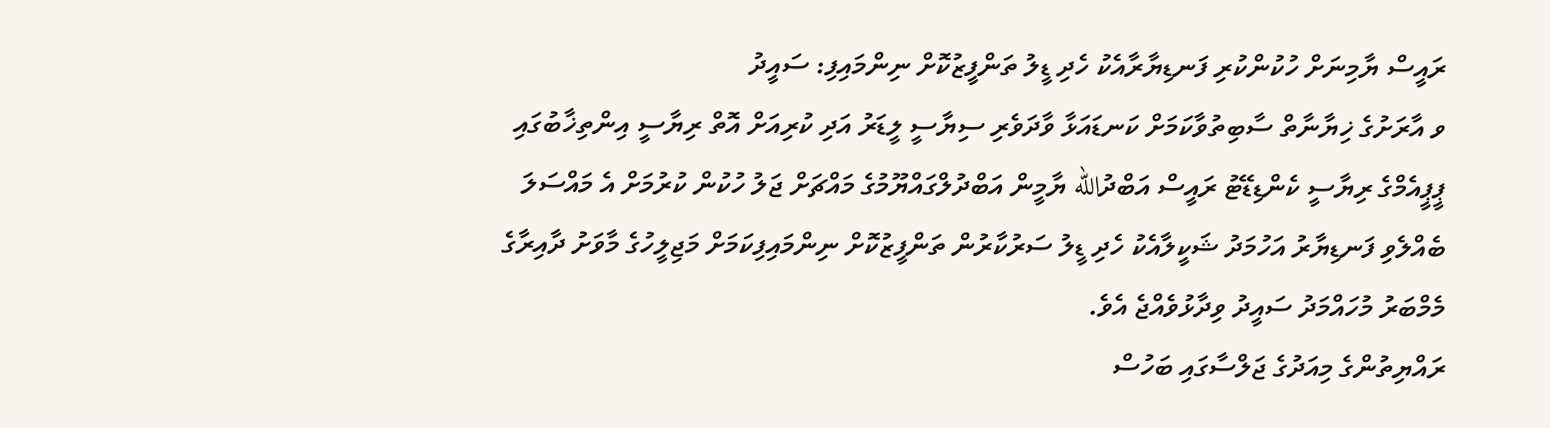ރައީސް ޔާމިނަށް ހުކުންކުރި ފަނޑިޔާރާއެކު ހެދި ޑީލު ތަންފީޒުކޮށް ނިންމައިފި: ސައީދު
ވ އާރަށުގެ ޚިޔާނާތް ސާބިތުވާކަމަށް ކަނޑައަޅާ ވާދަވެރި ސިޔާސީ ލީޑަރު އަދި ކުރިއަށް އޮތް ރިޔާސީ އިންތިޚާބުގައި ޕީޕީއެމްގެ ރިޔާސީ ކެންޑިޑޭޓު ރައީސް އަބްދުالله ޔާމީން އަބްދުލްގައްޔޫމުގެ މައްޗަށް ޖަލު ހުކުން ކުރުމަށް އެ މައްސަލަ ބެއްލެވި ފަނޑިޔާރު އަހުމަދު ޝަކީލާއެކު ހެދި ޑީލު ސަރުކާރުން ތަންފީޒުކޮށް ނިންމައިފިކަމަށް މަޖިލީހުގެ މާވަށު ދާއިރާގެ މެމްބަރު މުހައްމަދު ސައީދު ވިދާޅުވެއްޖެ އެވެ.
ރައްޔިތުންގެ މިއަދުގެ ޖަލްސާގައި ބަހުސް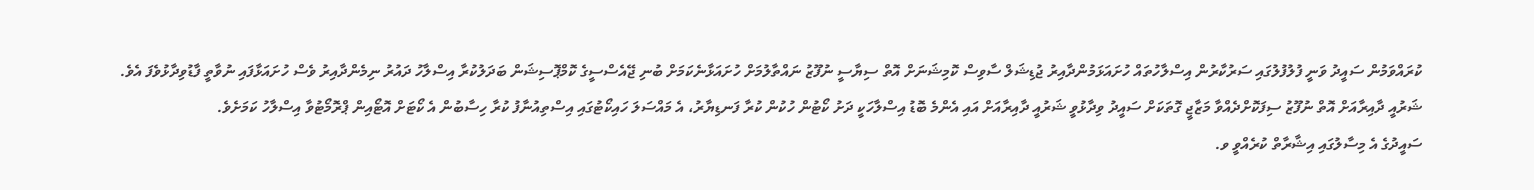ކުރައްވަމުން ސައީދު ވަނީ ފުލުފުލުގައި ސަރުކާރުން އިސްލާހުތައް ހުށައަޅަމުންދާއިރު ޖުޑިޝަލް ސާވިސް ކޮމިޝަނަށް އޮތް ސިޔާސީ ނުފޫޒު ނައްތާލުމަށް ހުށައަޅާނެކަމަށް ބުނި ޖޭއެސްސީގެ ކޮމްޕޮސިޝަން ބަދަލުކުރާ އިސްލާހު ދައުރު ނިމެންދާއިރު ވެސް ހުށައަޅާފައި ނުވާތީ ފާޑުވިދާޅުވެފަ އެވެ.
ޝަރުއީ ދާއިރާއަށް އޮތް ނުފޫޒު ސިފަކޮށްދެއްވާ މަޒާޖީ ގޮތަކަށް ސައީދު ވިދާޅުވީ ޝަރުއީ ދާއިރާއަށް އައި އެންމެ ބޮޑު އިސްލާހަކީ ދަށު ކޯޓުން ހުކުން ކުރާ ފަނޑިޔާރު، އެ މައްސަލަ ހައިކޯޓުގައި އިސްތިއުނާފު ކުރާ ހިސާބުން އެ ކޯޓަށް އޮޓޯއިން ޕްރޮމޯޓުވާ އިސްލާހު ކަމަށެވެ.
ސައީދުގެ އެ މިސާލުގައި އިޝާރާތް ކުރެއްވީ ވ.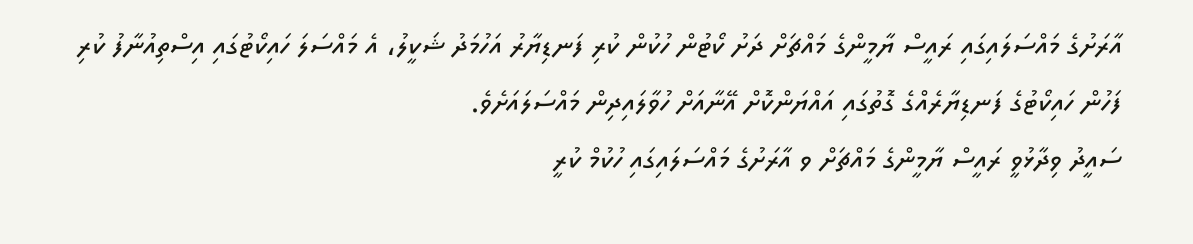އާރަށުގެ މައްސަލައިގައި ރައީސް ޔާމީންގެ މައްޗަށް ދަށު ކޯޓުން ހުކުން ކުރި ފަނޑިޔާރު އަހުމަދު ޝަކީލު، އެ މައްސަލަ ހައިކޯޓުގައި އިސްތިއުނާފު ކުރި ފަހުން ހައިކޯޓުގެ ފަނޑިޔާރެއްގެ ގޮތުގައި އައްޔަންކޮށް އޭނާއަށް ހުވާލައިދިން މައްސަލައަށެވެ.
ސައީދު ވިދާޅުވީ ރައީސް ޔާމީންގެ މައްޗަށް ވ އާރަށުގެ މައްސަލައިގައި ހުކުމް ކުރީ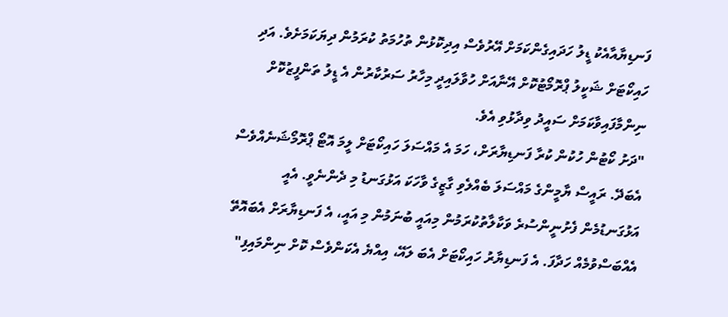ފަނޑިޔާއާއެކު ޑީލު ހަދައިގެންކަމަށް އޭރުވެސް އިދިކޮޅުން ތުހުމަތު ކުރަމުން ދިޔަކަމަށެވެ. އަދި ހައިކޯޓަށް ޝަކީލު ޕްރޮމޯޓުކޮށް އޭނާއަށް ހުވާލައިދީ މިހާރު ސަރުކާރުން އެ ޑީލު ތަންފީޒުކޮށް ނިންމާފައިވާކަމަށް ސައީދު ވިދާޅުވި އެވެ.
"ދަށު ކޯޓުން ހުކުން ކުރާ ފަނޑިޔާރަށް، ހަމަ އެ މައްސަލަ ހައިކޯޓަށް ލީމަ އޮޓޯ ޕްރޮމޯޝަނެއްވެސް އެބަދޭ. ރައީސް ޔާމީންގެ މައްސަލަ ބެއްލެވި ގާޒީގެ ވާހަކަ އަޅުގަނޑު މި ދެންނެވީ. އެއީ އަޅުގަނޑުމެން ފެށުނީންސުރެ ވަކާލާތުކުރަމުން މިއައީ ބުނަމުން މި އައީ، އެ ފަނޑިޔާރަށް އެބައޮތޭ އެއްބަސްވުމެއް ހަދާފަ. އެ ފަނޑިޔާރު ހައިކޯޓަށް އެބަ ލައޭ، އިއްޔެ އެކަންވެސް ކޮށް ނިންމައިފި"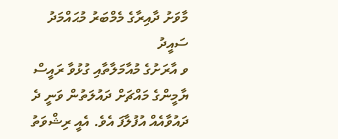މާވަށު ދާއިރާގެ މެމްބަރު މުޙައްމަދު ސައީދު
ވ އާރަށުގެ މުއާމަލާތާއި ގުޅުވާ ރައީސް ޔާމީންގެ މައްޗަށް ދައުލަތުން ވަނީ ދެ ދައުވާއެއް އުފުލާފަ އެވެ. އެއީ ރިޝްވަތު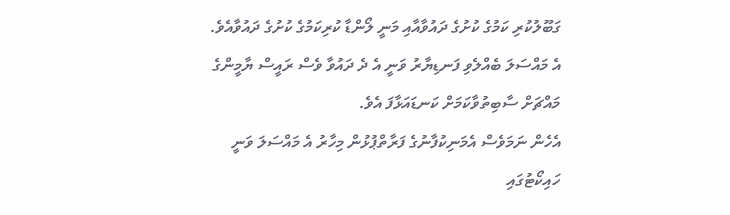ގަބޫލުކުރި ކަމުގެ ކުށުގެ ދައުވާއާއި މަނީ ލޯންޑާ ކުރިކަމުގެ ކުށުގެ ދައުވާއެވެ.
އެ މައްސަލަ ބެއްލެވި ފަނޑިޔާރު ވަނީ އެ ދެ ދައުވާ ވެސް ރައީސް ޔާމީންގެ މައްޗަށް ސާބިތުވާކަމަށް ކަނޑައަޅާފަ އެވެ.
އެހެން ނަމަވެސް އެމަނިކުފާނުގެ ފަރާތްޕުޅުން މިހާރު އެ މައްސަލަ ވަނީ ހައިކޯޓުގައި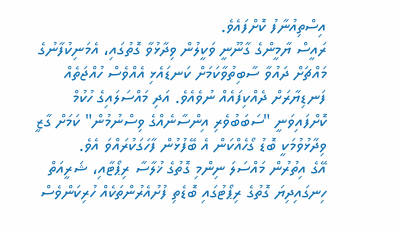އިސްތިއުނާފު ކޮށްފައެވެ.
ރައީސް ޔާމީންގެ ގާނޫނީ ވަކީލުން ވިދާޅުވާ ގޮތުގައި، އެމަނިކުފާނުގެ މައްޗަށް ދައުވާ ސާބިތުވާކަމަށް ކަނޑައެޅި އެއްވެސް ހުއްޖަތެއް ފަނޑިޔާރަށް ދެއްކިފައެއް ނުވެއެވެ. އަދި މައްސަލައިގެ ހުކުމް ކޮށްފައިވަނީ "ސަބަބުވެރި އިންސާނެއްގެ ވިސްނުމުން" ކަމަށް ގާޒީ ވިދާޅުވުމަކީ ބޮޑު ގޯހެއްކަން އެ ބޭފުޅުން ފާހަގަކުރައްވަ އެވެ.
އޭގެ އިތުރުން މައްސަލަ ނިންމި ގޮތުގެ ޚުލާސާ ރިޕޯޓާއި، ޝަރީއަތް ހިނގައިދިޔަ ގޮތުގެ ރިޕޯޓުގައި ބޮޑެތި ފުށުއެރުންތަކެއް ހުރިކަންވެސް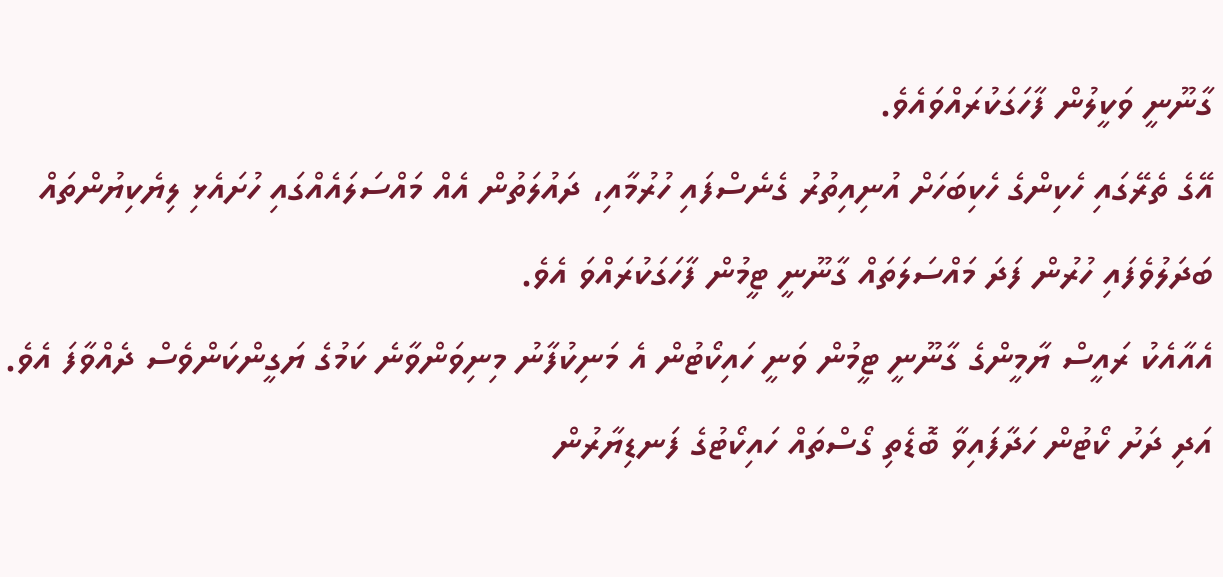ގާނޫނީ ވަކީލުން ފާހަގަކުރައްވައެވެ.
އޭގެ ތެރޭގައި ހެކިންގެ ހެކިބަހަށް އުނިއިތުރު ގެނެސްފައި ހުރުމާއި، ދައުލަތުން އެއް މައްސަލައެއްގައި ހުށައެޅި ލިޔެކިޔުންތައް ބަދަލުވެފައި ހުރުން ފަދަ މައްސަލަތައް ގާނޫނީ ޓީމުން ފާހަގަކުރައްވަ އެވެ.
އެއާއެކު ރައީސް ޔާމީންގެ ގާނޫނީ ޓީމުން ވަނީ ހައިކޯޓުން އެ މަނިކުފާނު މިނިވަންވާނެ ކަމުގެ ޔަގީންކަންވެސް ދެއްވާފަ އެވެ. އަދި ދަށު ކޯޓުން ހަދާފައިވާ ބޮޑެތި ގޯސްތައް ހައިކޯޓުގެ ފަނޑިޔާރުން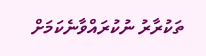ތަކުރާރު ނުކުރައްވާނެކަމަށް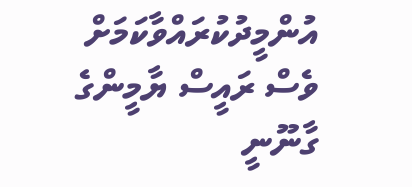އުންމީދުކުރައްވާކަމަށް ވެސް ރައީސް ޔާމީންގެ ގާނޫނީ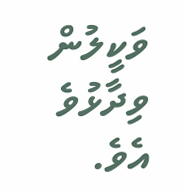ވަކީލުން ވިދާޅުވެ އެވެ.